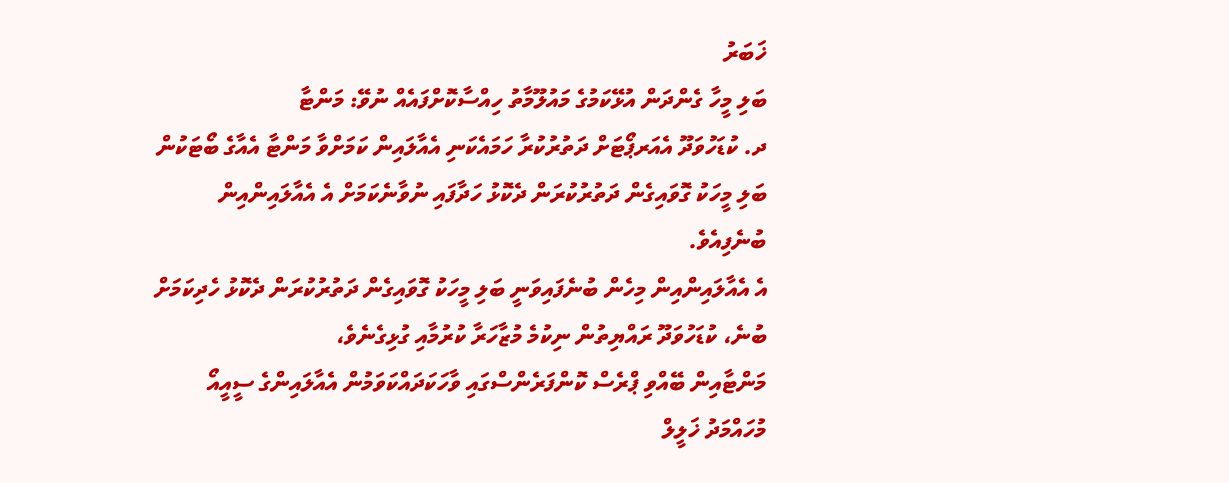ޚަބަރު
ބަލި މީހާ ގެންދަން އުޅޭކަމުގެ މައުލޫމާތު ހިއްސާކޮށްފައެއް ނުވޭ: މަންޓާ
ދ. ކުޑަހުވަދޫ އެއަރޕޯޓަށް ދަތުރުކުރާ ހަމައެކަނި އެއާލައިން ކަމަށްވާ މަންޓާ އެއާގެ ބޯޓަކުން ބަލި މީހަކު ގޮވައިގެން ދަތުރުކުރަން ދެކޮޅު ހަދާފައި ނުވާނެކަމަށް އެ އެއާލައިންއިން ބުނެފިއެވެ.
އެ އެއާލައިންއިން މިހެން ބުނެފައިވަނީ ބަލި މީހަކު ގޮވައިގެން ދަތުރުކުރަން ދެކޮޅު ހެދިކަމަށް ބުނެ، ކުޑަހުވަދޫ ރައްޔިތުން ނިކުމެ މުޒާހަރާ ކުރުމާއި ގުޅިގެނެވެ،
މަންޓާއިން ބޭއްވި ޕްރެސް ކޮންފަރެންސްގައި ވާހަކަދައްކަވަމުން އެއާލައިންގެ ސީއީއޯ މުހައްމަދު ޚަލީލް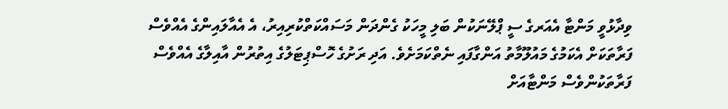ވިދާޅުވީ މަންޓާ އެއަރގެ ސީ ޕްލޭނަކުން ބަލި މީހަކު ގެންދަން މަސައްކަތްކުރިއިރު، އެ އެއާލައިންގެ އެއްވެސް ފަރާތަކަށް އެކަމުގެ މައުލޫމާތު އަންގާފައި ނެތްކަމަށެވެ. އަދި ރަށުގެ ހޮސްޕިޓަލުގެ އިތުރުން އާއިލާގެ އެއްވެސް ފަރާތަކުންވެސް މަންޓާއަށް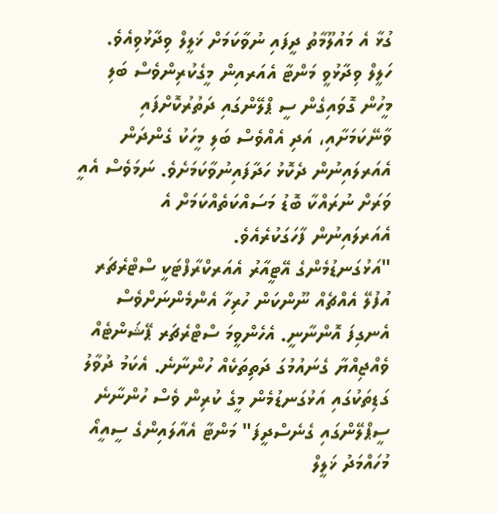ގުޅާ އެ މައުލޫމާތު ދީފައި ނުވާކަމަށް ޚަލީލް ވިދާޅުވިއެވެ.
ހަލީލް ވިދާޅުވީ މަންޓާ އެއަރއިން މީގެކުރިންވެސް ބަލި މީހުން ގޮވައިގެން ސީ ޕްލޭންގައި ދަތުރުކޮށްފައި ވާނޭކަމަށާއި، އަދި އެއްވެސް ބަލި މީހަކު ގެންދަން އެއަރލައިނުން ދެކޮޅު ހަދާފައިނުވާކަމަށެވެ. ނަމަވެސް އެއީ ވަރަށް ނުރައްކާ ބޮޑު މަސައްކަތެއްކަމަށް އެ އެއަރލައިނުން ފާހަގަކުރެއެވެ.
"އަޅުގަނޑުމެންގެ އޭޓީއާރު އެއަރކްރާފްޓަކީ ސްޓްރެޗަރ އުފުލޭ އެއްޗެއް ނޫންކަން ހުރިހާ އެންމެންނަށްވެސް އެނގިފަ އޮންނާނީ. އެހެންވީމަ ސްޓްރެޗަރ ޕޭޝަންޓެއް ވެއްޖިއްޔާ ގެނައުމުގަ ދަތިތަކެއް ހުންނާނެ. އެކަމު ދުވާލު ގަޑިތަކުގައި އަޅުގަނޑުމެން މީގެ ކުރިން ވެސް ހުންނާނެ ސީޕްލޭންގައި ގެނެސްދީފަ" މަންޓާ އެއާލައިންގެ ސީއީއޯ މުހައްމަދު ޚަލީލް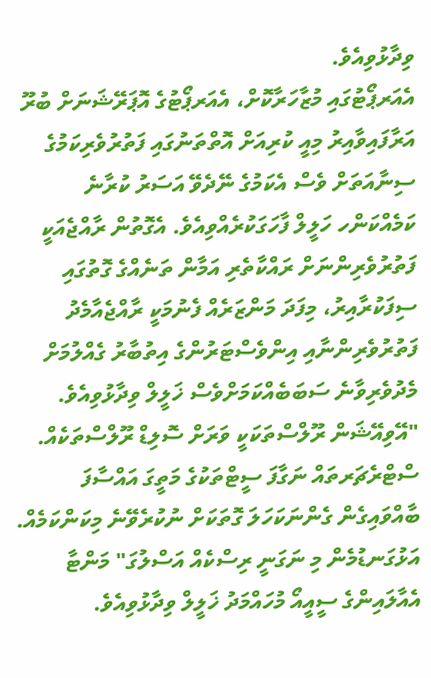ވިދާޅުވިއެވެ.
އެއަރޕޯޓުގައި މުޒާހަރާކޮށް، އެއަރޕޯޓުގެ އޮޕަރޭޝަނަށް ބުރޫ އަރާފައިވާއިރު މިއީ ކުރިއަށް އޮތްތަނުގައި ފަތުރުވެރިކަމުގެ ސިނާއަތަށް ވެސް އެކަމުގެ ނޭދެވޭ އަސަރު ކުރާނެ ކަމެއްކަންހ ހަލީލް ފާހަގަކުރެއްވިއެވެ. އެގޮތުން ރާއްޖެއަކީ ފަތުރުވެރިންނަށް ރައްކާތެރި އަމާން ތަނެއްގެ ގޮތުގައި ސިފަކުރާއިރު، މިފަދަ މަންޒަރެއް ފެނުމަކީ ރާއްޖެއާމެދު ފަތުރުވެރިންނާއި އިންވެސްޓަރުންގެ އިތުބާރު ގެއްލުމަށް މެދުވެރިވާނެ ސަބަބެއްކަމަށްވެސް ޚަލީލް ވިދާޅުވިއެވެ.
"އޭވިއޭޝަން ރޫލްސްތަކަކީ ވަރަށް ސޮލިޑް ރޫލްސްތަކެއް. ސްޓްރެޗަރތައް ނަގާފަ ސީޓްތަކުގެ މަތީގަ އައްސާފަ ބާއްވައިގެން ގެންނަކަހަލަ ގޮތަކަށް ނުކުރެވޭނެ މިކަންކަމެއް. އަޅުގަނޑުމެން މި ނަގަނީ ރިސްކެއް އަސްލުގަ" މަންޓާ އެއާލައިންގެ ސީއީއޯ މުހައްމަދު ޚަލީލް ވިދާޅުވިއެވެ.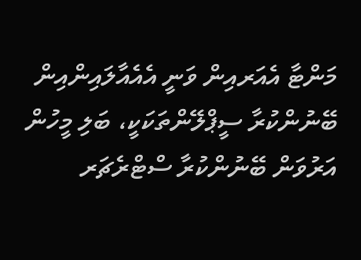މަންޓާ އެއަރއިން ވަނީ އެއެއާލައިންއިން ބޭނުންކުރާ ސީޕްލޭންތަކަކީ، ބަލި މީހުން އަރުވަން ބޭނުންކުރާ ސްޓްރެޗަރ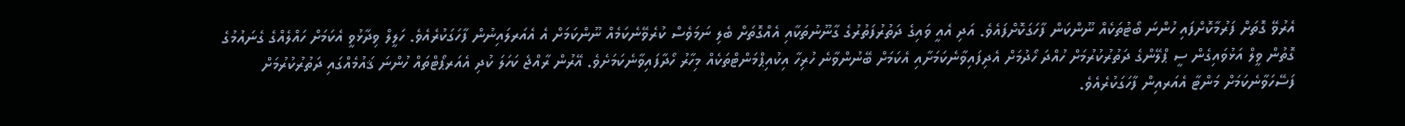އެރުވޭ ގޮތަށް ފަރުމާކޮށްފައި ހުންނަ ބޯޓުތަކެއް ނޫންކަން ފާހަގަކޮށްފައެވެ. އަދި އެއީ ވައިގެ ދަތުރުފަތުރުގެ ގާނޫނުތަކާއި އެއްގޮތަށް ބެލި ނަމަވެސް ކުރެވޭނެކަމެއް ނޫންކަމަށް އެ އެއަރލައިނުން ފާހަގަކުރެއެވެ. ހަލީލް ވިދާޅުވީ އެކަމަށް ހައްލެއްގެ ގެނައުމުގެ ގޮތުން ވީލް އަޅުވައިގެން ސީ ޕްލޭންގެ ދަތުރުކުރުމަށް ހުއްދަ ހޯދުމަށް އެދިފައިވާނެކަމަށާއި އެކަމަށް ބޭނުންވާނެ ހުރިހާ އިކުއިޕްމަންޓްތަކެއް މިހާރު ހޯދާފައިވާނެކަމަށެވެ. އޭރުން ރާއްޖެ ކަހަލަ ކުދި އެއަރޕޯޓްތައް ހުންނަ ޤައުމެއްގައި ދަތުރުކުރުމަށް ފަސޭހަވާނެކަމަށް މަންޓާ އެއަރއިން ފާހަގަކުރެއެވެ.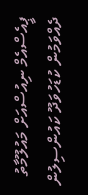ޕީއެސްއެމް ނިއުސްއަށް މައުލޫމާތު ދެއްވަމުން ކުޑަހުވަދޫ ކައުންސިލުން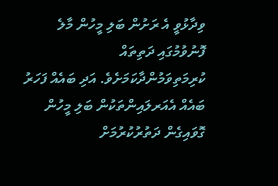ވިދާޅުވީ އެ ރަށުން ބަލި މީހުން މާލެ ފޮނުވުމުގައި ދަތިތައް ކުރިމަތިވަމުންދާކަމަށެވެ. އަދި ބައެއް ފަހަރު ބައެއް އެއަރލައިންތަކުން ބަލި މީހުން ގޮވައިގެން ދަތުރުކުރުމަށް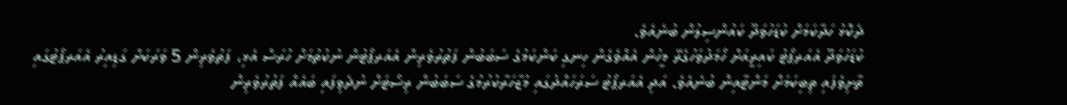ދެކޮޅު ހަދާކަމަށް ކުޑަހުވަދޫ ކައުންސިލުން ބުނެއެވެ.
ކުޑަހުވަދޫ އެއަރޕޯޓު ކައިރީއަށް ހޯމަދުވަހުގެރޭ މީހުން އެއްވެގެން ހިނގި ކަންކަމުގެ ސަބަބުން ފަތުރުވެރިން އެއަރޕޯޓުން ނުކުތުމަށް ހުރަސް އެޅި، ފަތުވެރިން 5 ވަރަކަށް ގަޑިއިރު އެއަރޕޯޓުގައި ތާށިވެފައި ތިބިކަމަށް މަންޓާއިން ބުނެއެވެ. އަދި އެއަރޕޯޓު ސަރަހައްދުގައި މުޒާހަރާކުރުމުގެ ސަބަބުން ރިސޯޓަށް ނުދެވިފައި ބައެއް ފަތުރުވެރިން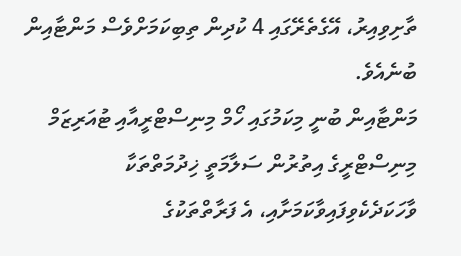ތާށިވިއިރު، އޭގެތެރޭގައި 4 ކުދިން ތިބިކަމަށްވެސް މަންޓާއިން ބުނެއެވެ.
މަންޓާއިން ބުނީ މިކަމުގައި ހޯމް މިނިސްޓްރީއާއި ޓުއަރިޒަމް މިނިސްޓްރީގެ އިތުރުން ސަލާމަތީ ޚިދުމަތްތަކާ ވާހަކަދެކެވިފައިވާކަމަށާއި، އެ ފަރާތްތަކުގެ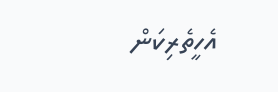އެހީތެރިކަން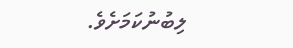ލިބުނުކަމަށެވެ.